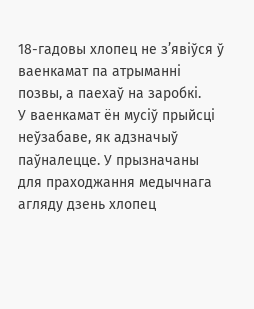18-гадовы хлопец не з’явіўся ў ваенкамат па атрыманні позвы, а паехаў на заробкі.
У ваенкамат ён мусіў прыйсці неўзабаве, як адзначыў паўналецце. У прызначаны для праходжання медычнага агляду дзень хлопец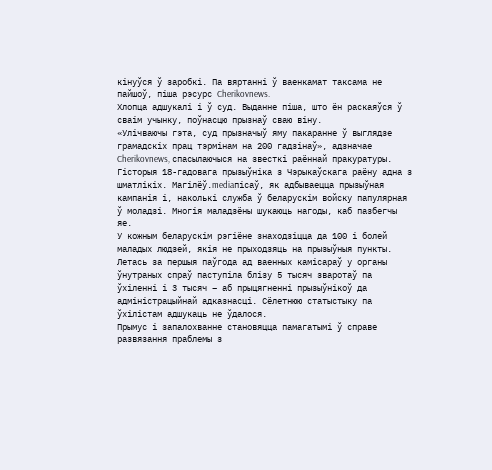кінуўся ў заробкі. Па вяртанні ў ваенкамат таксама не пайшоў, піша рэсурс Cherikovnews.
Хлопца адшукалі і ў суд. Выданне піша, што ён раскаяўся ў сваім учынку, поўнасцю прызнаў сваю віну.
«Улічваючы гэта, суд прызначыў яму пакаранне ў выглядзе грамадскіх прац тэрмінам на 200 гадзінаў», адзначае Cherikovnews, спасылаючыся на звесткі раённай пракуратуры.
Гісторыя 18-гадовага прызыўніка з Чэрыкаўскага раёну адна з шматлікіх. Магілёў.mediaпісаў, як адбываецца прызыўная кампанія і, наколькі служба ў беларускім войску папулярная ў моладзі. Многія маладзёны шукаюць нагоды, каб пазбегчы яе.
У кожным беларускім рэгіёне знаходзіцца да 100 і болей маладых людзей, якія не прыходзяць на прызыўныя пункты. Летась за першыя паўгода ад ваенных камісараў у органы ўнутраных спраў паступіла блізу 5 тысяч зваротаў па ўхіленні і 3 тысяч – аб прыцягненні прызыўнікоў да адміністрацыйнай адказнасці. Сёлетнюю статыстыку па ўхілістам адшукаць не ўдалося.
Прымус і запалохванне становяцца памагатымі ў справе развязання праблемы з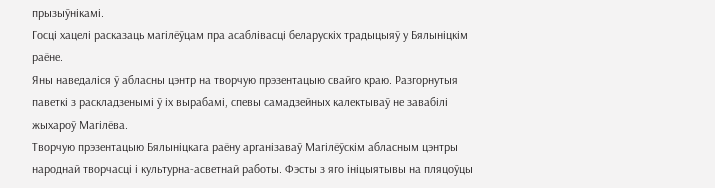прызыўнікамі.
Госці хацелі расказаць магілёўцам пра асаблівасці беларускіх традыцыяў у Бялыніцкім раёне.
Яны наведаліся ў абласны цэнтр на творчую прэзентацыю свайго краю. Разгорнутыя паветкі з раскладзенымі ў іх вырабамі, спевы самадзейных калектываў не завабілі жыхароў Магілёва.
Творчую прэзентацыю Бялыніцкага раёну арганізаваў Магілёўскім абласным цэнтры народнай творчасці і культурна-асветнай работы. Фэсты з яго ініцыятывы на пляцоўцы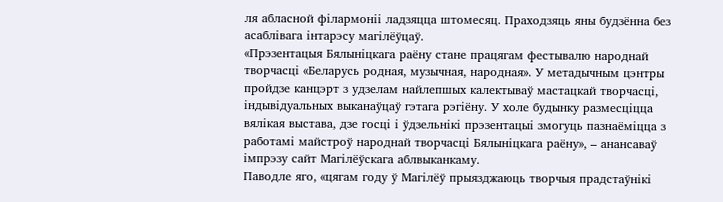ля абласной філармоніі ладзяцца штомесяц. Праходзяць яны будзённа без асаблівага інтарэсу магілёўцаў.
«Прэзентацыя Бялыніцкага раёну стане працягам фестывалю народнай творчасці «Беларусь родная, музычная, народная». У метадычным цэнтры пройдзе канцэрт з удзелам найлепшых калектываў мастацкай творчасці, індывідуальных выканаўцаў гэтага рэгіёну. У холе будынку размесціцца вялікая выстава, дзе госці і ўдзельнікі прэзентацыі змогуць пазнаёміцца з работамі майстроў народнай творчасці Бялыніцкага раёну», – анансаваў імпрэзу сайт Магілёўскага аблвыканкаму.
Паводле яго, «цягам году ў Магілёў прыязджаюць творчыя прадстаўнікі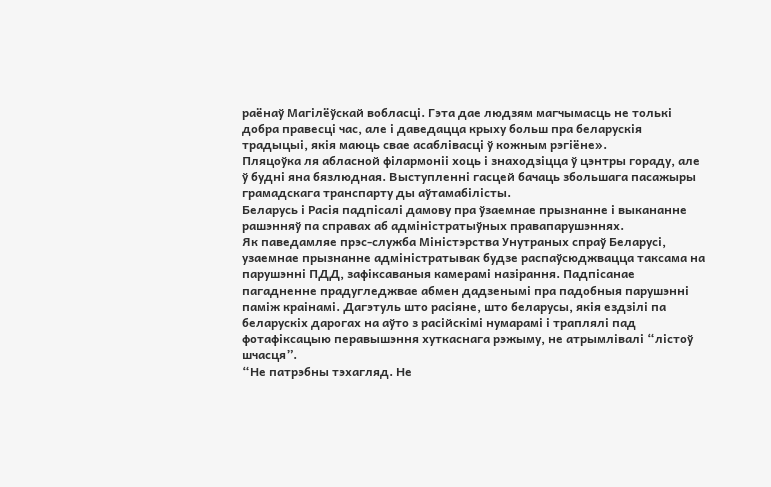раёнаў Магілёўскай вобласці. Гэта дае людзям магчымасць не толькі добра правесці час, але і даведацца крыху больш пра беларускія традыцыі, якія маюць свае асаблівасці ў кожным рэгіёне».
Пляцоўка ля абласной філармоніі хоць і знаходзіцца ў цэнтры гораду, але ў будні яна бязлюдная. Выступленні гасцей бачаць збольшага пасажыры грамадскага транспарту ды аўтамабілісты.
Беларусь і Расія падпісалі дамову пра ўзаемнае прызнанне і выкананне рашэнняў па справах аб адміністратыўных правапарушэннях.
Як паведамляе прэс-служба Міністэрства Унутраных спраў Беларусі, узаемнае прызнанне адміністратывак будзе распаўсюджвацца таксама на парушэнні ПДД, зафіксаваныя камерамі назірання. Падпісанае пагадненне прадугледжвае абмен дадзенымі пра падобныя парушэнні паміж краінамі. Дагэтуль што расіяне, што беларусы, якія ездзілі па беларускіх дарогах на аўто з расійскімі нумарамі і траплялі пад фотафіксацыю перавышэння хуткаснага рэжыму, не атрымлівалі “лістоў шчасця”.
“Не патрэбны тэхагляд. Не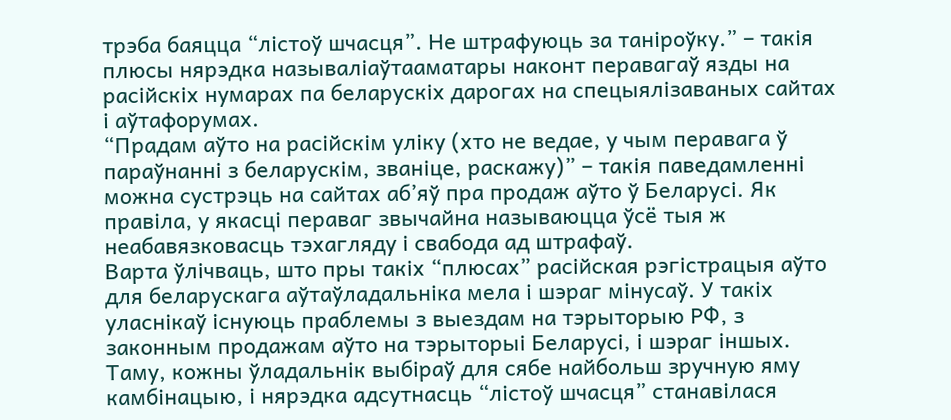трэба баяцца “лістоў шчасця”. Не штрафуюць за таніроўку.” – такія плюсы нярэдка называліаўтааматары наконт перавагаў язды на расійскіх нумарах па беларускіх дарогах на спецыялізаваных сайтах і аўтафорумах.
“Прадам аўто на расійскім уліку (хто не ведае, у чым перавага ў параўнанні з беларускім, званіце, раскажу)” – такія паведамленні можна сустрэць на сайтах аб’яў пра продаж аўто ў Беларусі. Як правіла, у якасці пераваг звычайна называюцца ўсё тыя ж неабавязковасць тэхагляду і свабода ад штрафаў.
Варта ўлічваць, што пры такіх “плюсах” расійская рэгістрацыя аўто для беларускага аўтаўладальніка мела і шэраг мінусаў. У такіх уласнікаў існуюць праблемы з выездам на тэрыторыю РФ, з законным продажам аўто на тэрыторыі Беларусі, і шэраг іншых. Таму, кожны ўладальнік выбіраў для сябе найбольш зручную яму камбінацыю, і нярэдка адсутнасць “лістоў шчасця” станавілася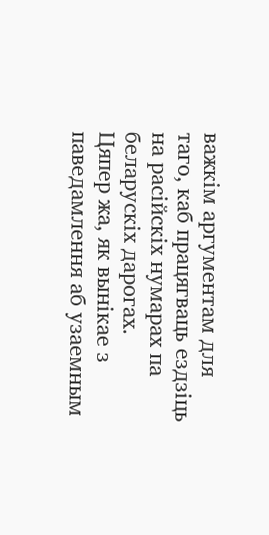важкім аргументам для таго, каб працягваць ездзіць на расійскіх нумарах па беларускіх дарогах.
Цяпер жа, як вынікае з паведамлення аб узаемным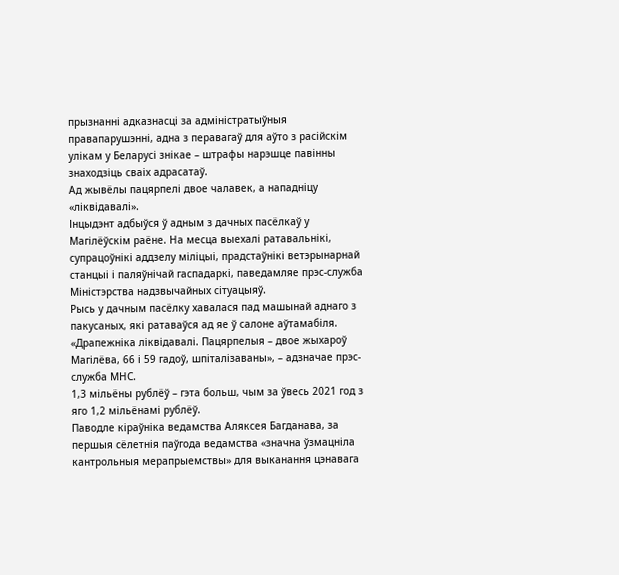прызнанні адказнасці за адміністратыўныя правапарушэнні, адна з перавагаў для аўто з расійскім улікам у Беларусі знікае – штрафы нарэшце павінны знаходзіць сваіх адрасатаў.
Ад жывёлы пацярпелі двое чалавек, а нападніцу «ліквідавалі».
Інцыдэнт адбыўся ў адным з дачных пасёлкаў у Магілёўскім раёне. На месца выехалі ратавальнікі, супрацоўнікі аддзелу міліцыі, прадстаўнікі ветэрынарнай станцыі і паляўнічай гаспадаркі, паведамляе прэс-служба Міністэрства надзвычайных сітуацыяў.
Рысь у дачным пасёлку хавалася пад машынай аднаго з пакусаных, які ратаваўся ад яе ў салоне аўтамабіля.
«Драпежніка ліквідавалі. Пацярпелыя – двое жыхароў Магілёва, 66 і 59 гадоў, шпіталізаваны», – адзначае прэс-служба МНС.
1,3 мільёны рублёў – гэта больш, чым за ўвесь 2021 год з яго 1,2 мільёнамі рублёў.
Паводле кіраўніка ведамства Аляксея Багданава, за першыя сёлетнія паўгода ведамства «значна ўзмацніла кантрольныя мерапрыемствы» для выканання цэнавага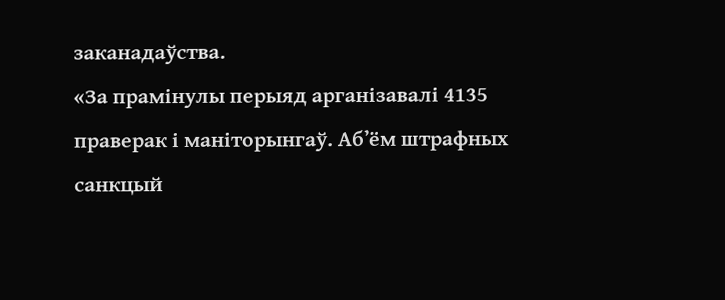заканадаўства.
«За прамінулы перыяд арганізавалі 4135 праверак і маніторынгаў. Абʼём штрафных санкцый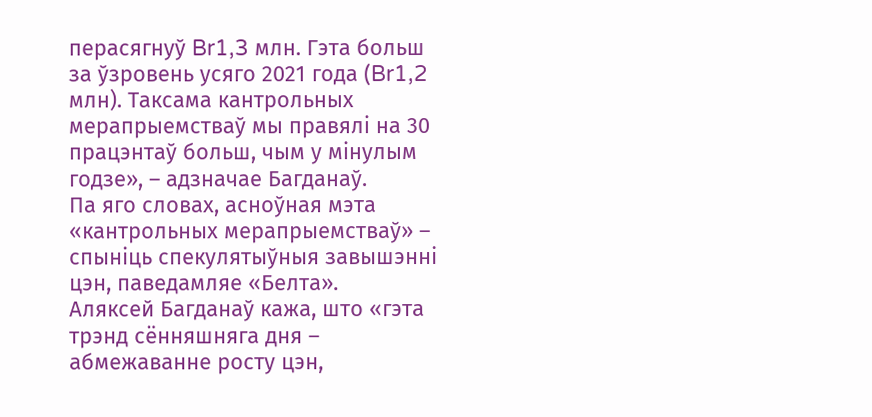перасягнуў Br1,3 млн. Гэта больш за ўзровень усяго 2021 года (Br1,2 млн). Таксама кантрольных мерапрыемстваў мы правялі на 30 працэнтаў больш, чым у мінулым годзе», – адзначае Багданаў.
Па яго словах, асноўная мэта «кантрольных мерапрыемстваў» – спыніць спекулятыўныя завышэнні цэн, паведамляе «Белта».
Аляксей Багданаў кажа, што «гэта трэнд сённяшняга дня – абмежаванне росту цэн,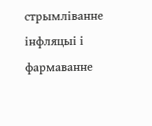стрымліванне інфляцыі і фармаванне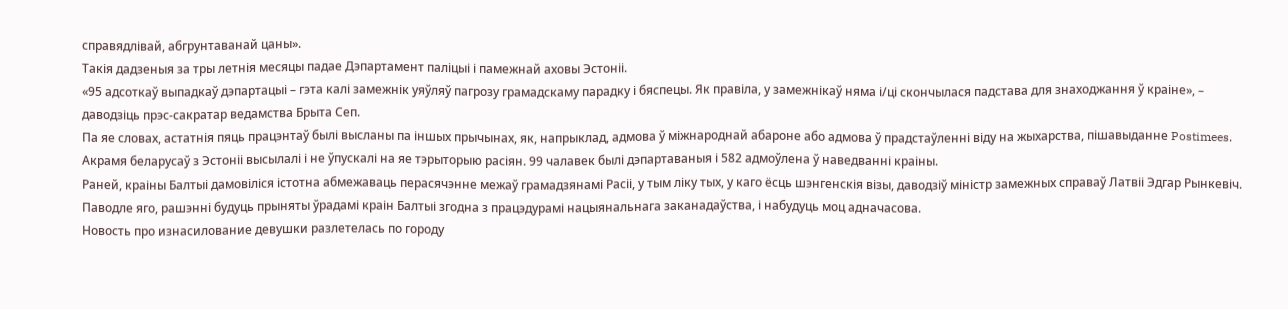справядлівай, абгрунтаванай цаны».
Такія дадзеныя за тры летнія месяцы падае Дэпартамент паліцыі і памежнай аховы Эстоніі.
«95 адсоткаў выпадкаў дэпартацыі – гэта калі замежнік уяўляў пагрозу грамадскаму парадку і бяспецы. Як правіла, у замежнікаў няма і/ці скончылася падстава для знаходжання ў краіне», – даводзіць прэс-сакратар ведамства Брыта Сеп.
Па яе словах, астатнія пяць працэнтаў былі высланы па іншых прычынах, як, напрыклад, адмова ў міжнароднай абароне або адмова ў прадстаўленні віду на жыхарства, пішавыданне Postimees.
Акрамя беларусаў з Эстоніі высылалі і не ўпускалі на яе тэрыторыю расіян. 99 чалавек былі дэпартаваныя і 582 адмоўлена ў наведванні краіны.
Раней, краіны Балтыі дамовіліся істотна абмежаваць перасячэнне межаў грамадзянамі Расіі, у тым ліку тых, у каго ёсць шэнгенскія візы, даводзіў міністр замежных справаў Латвіі Эдгар Рынкевіч.
Паводле яго, рашэнні будуць прыняты ўрадамі краін Балтыі згодна з працэдурамі нацыянальнага заканадаўства, і набудуць моц адначасова.
Новость про изнасилование девушки разлетелась по городу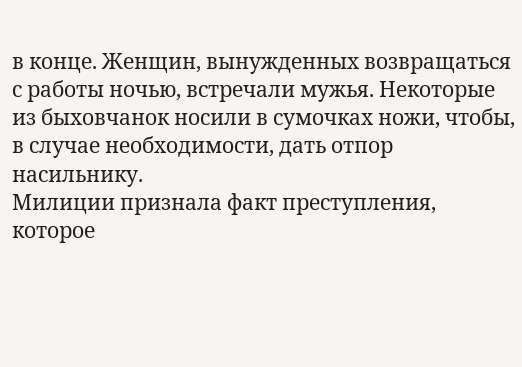в конце. Женщин, вынужденных возвращаться с работы ночью, встречали мужья. Некоторые из быховчанок носили в сумочках ножи, чтобы, в случае необходимости, дать отпор насильнику.
Милиции признала факт преступления, которое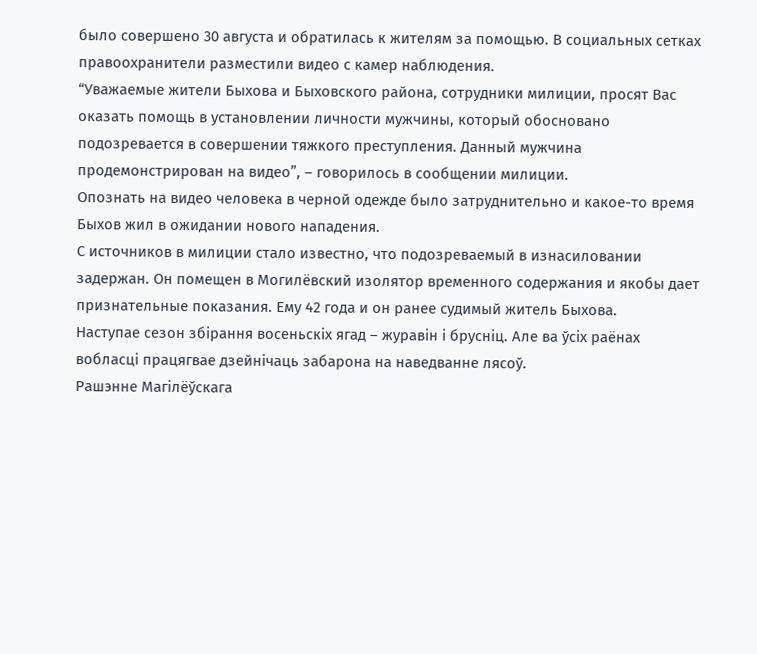было совершено 30 августа и обратилась к жителям за помощью. В социальных сетках правоохранители разместили видео с камер наблюдения.
“Уважаемые жители Быхова и Быховского района, сотрудники милиции, просят Вас оказать помощь в установлении личности мужчины, который обосновано подозревается в совершении тяжкого преступления. Данный мужчина продемонстрирован на видео”, – говорилось в сообщении милиции.
Опознать на видео человека в черной одежде было затруднительно и какое-то время Быхов жил в ожидании нового нападения.
С источников в милиции стало известно, что подозреваемый в изнасиловании задержан. Он помещен в Могилёвский изолятор временного содержания и якобы дает признательные показания. Ему 42 года и он ранее судимый житель Быхова.
Наступае сезон збірання восеньскіх ягад – журавін і брусніц. Але ва ўсіх раёнах вобласці працягвае дзейнічаць забарона на наведванне лясоў.
Рашэнне Магілёўскага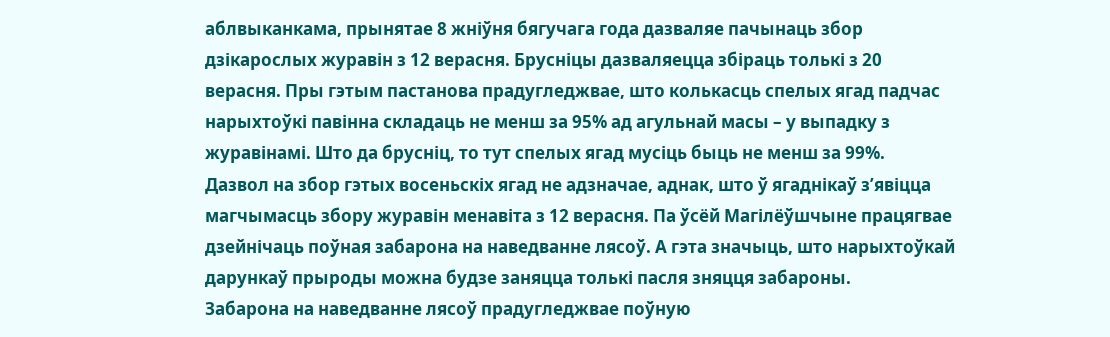аблвыканкама, прынятае 8 жніўня бягучага года дазваляе пачынаць збор дзікарослых журавін з 12 верасня. Брусніцы дазваляецца збіраць толькі з 20 верасня. Пры гэтым пастанова прадугледжвае, што колькасць спелых ягад падчас нарыхтоўкі павінна складаць не менш за 95% ад агульнай масы – у выпадку з журавінамі. Што да брусніц, то тут спелых ягад мусіць быць не менш за 99%.
Дазвол на збор гэтых восеньскіх ягад не адзначае, аднак, што ў ягаднікаў з’явіцца магчымасць збору журавін менавіта з 12 верасня. Па ўсёй Магілёўшчыне працягвае дзейнічаць поўная забарона на наведванне лясоў. А гэта значыць, што нарыхтоўкай дарункаў прыроды можна будзе заняцца толькі пасля зняцця забароны.
Забарона на наведванне лясоў прадугледжвае поўную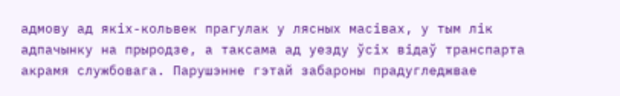адмову ад якіх-кольвек прагулак у лясных масівах, у тым лік адпачынку на прыродзе, а таксама ад уезду ўсіх відаў транспарта акрамя службовага. Парушэнне гэтай забароны прадугледжвае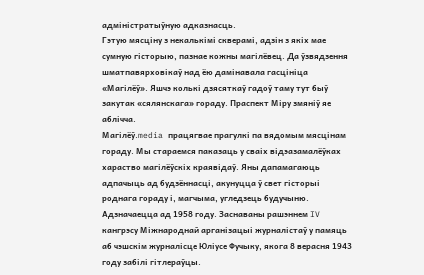адміністратыўную адказнасць.
Гэтую мясціну з некалькімі скверамі, адзін з якіх мае сумную гісторыю, пазнае кожны магілёвец. Да ўзвядзення шматпавярховікаў над ёю дамінавала гасцініца «Магілёў». Яшчэ колькі дзясяткаў гадоў таму тут быў закутак «сялянскага» гораду. Праспект Міру змяніў яе аблічча.
Магілёў.media працягвае прагулкі па вядомым мясцінам гораду. Мы стараемся паказаць у сваіх відэазамалёўках хараство магілёўскіх краявідаў. Яны дапамагаюць адпачыць ад будзённасці, акунуцца ў свет гісторыі роднага гораду і, магчыма, угледзець будучыню.
Адзначаецца ад 1958 году. Заснаваны рашэннем IV кангрэсу Міжнароднай арганізацыі журналістаў у памяць аб чэшскім журналісце Юліусе Фучыку, якога 8 верасня 1943 году забілі гітлераўцы.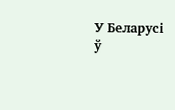У Беларусі ў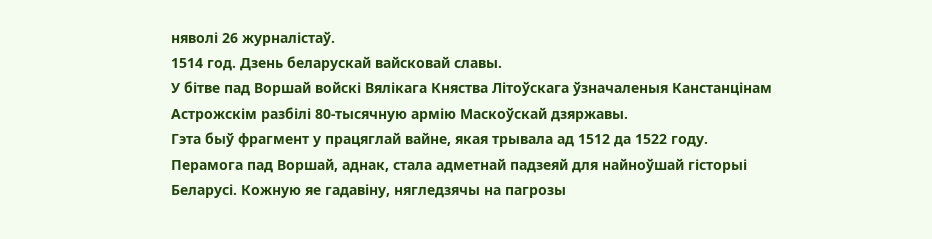няволі 26 журналістаў.
1514 год. Дзень беларускай вайсковай славы.
У бітве пад Воршай войскі Вялікага Княства Літоўскага ўзначаленыя Канстанцінам Астрожскім разбілі 80-тысячную армію Маскоўскай дзяржавы.
Гэта быў фрагмент у працяглай вайне, якая трывала ад 1512 да 1522 году. Перамога пад Воршай, аднак, стала адметнай падзеяй для найноўшай гісторыі Беларусі. Кожную яе гадавіну, нягледзячы на пагрозы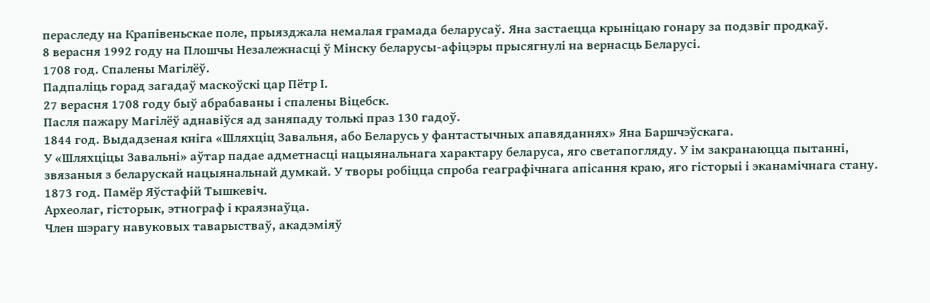пераследу на Крапівеньскае поле, прыязджала немалая грамада беларусаў. Яна застаецца крыніцаю гонару за подзвіг продкаў.
8 верасня 1992 году на Плошчы Незалежнасці ў Мінску беларусы-афіцэры прысягнулі на вернасць Беларусі.
1708 год. Спалены Магілёў.
Падпаліць горад загадаў маскоўскі цар Пётр І.
27 верасня 1708 году быў абрабаваны і спалены Віцебск.
Пасля пажару Магілёў аднавіўся ад заняпаду толькі праз 130 гадоў.
1844 год. Выдадзеная кніга «Шляхціц Завальня, або Беларусь у фантастычных апавяданнях» Яна Баршчэўскага.
У «Шляхціцы Завальні» аўтар падае адметнасці нацыянальнага характару беларуса, яго светапогляду. У ім закранаюцца пытанні, звязаныя з беларускай нацыянальнай думкай. У творы робіцца спроба геаграфічнага апісання краю, яго гісторыі і эканамічнага стану.
1873 год. Памёр Яўстафій Тышкевіч.
Археолаг, гісторык, этнограф і краязнаўца.
Член шэрагу навуковых таварыстваў, акадэміяў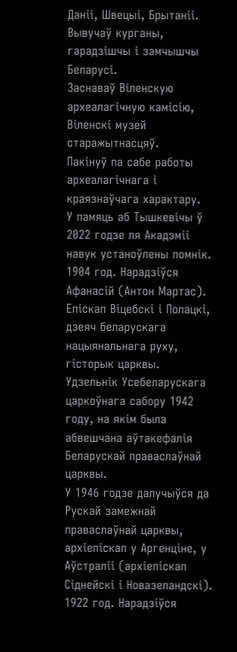Даніі, Швецыі, Брытаніі.
Вывучаў курганы, гарадзішчы і замчышчы Беларусі.
Заснаваў Віленскую археалагічную камісію, Віленскі музей старажытнасцяў.
Пакінуў па сабе работы археалагічнага і краязнаўчага характару.
У памяць аб Тышкевічы ў 2022 годзе ля Акадэміі навук устаноўлены помнік.
1904 год. Нарадзіўся Афанасій (Антон Мартас).
Епіскап Віцебскі і Полацкі, дзеяч беларускага нацыянальнага руху, гісторык царквы.
Удзельнік Усебеларускага царкоўнага сабору 1942 году, на якім была абвешчана аўтакефалія Беларускай праваслаўнай царквы.
У 1946 годзе далучыўся да Рускай замежнай праваслаўнай царквы, архіепіскап у Аргенціне, у Аўстраліі (архіепіскап Сіднейскі і Новазеландскі).
1922 год. Нарадзіўся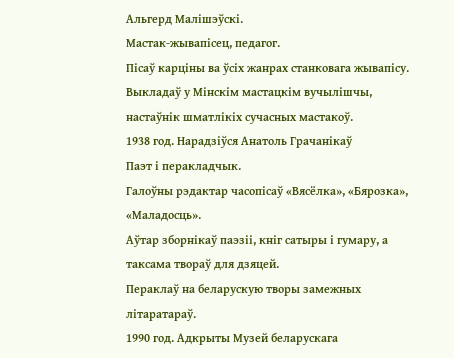Альгерд Малішэўскі.
Мастак-жывапісец, педагог.
Пісаў карціны ва ўсіх жанрах станковага жывапісу.
Выкладаў у Мінскім мастацкім вучылішчы, настаўнік шматлікіх сучасных мастакоў.
1938 год. Нарадзіўся Анатоль Грачанікаў
Паэт і перакладчык.
Галоўны рэдактар часопісаў «Вясёлка», «Бярозка», «Маладосць».
Аўтар зборнікаў паэзіі, кніг сатыры і гумару, а таксама твораў для дзяцей.
Пераклаў на беларускую творы замежных літаратараў.
1990 год. Адкрыты Музей беларускага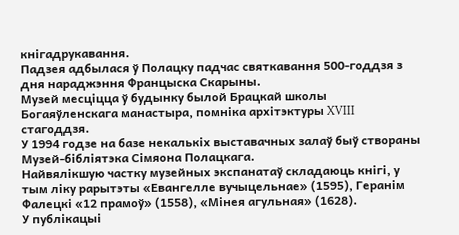кнігадрукавання.
Падзея адбылася ў Полацку падчас святкавання 500-годдзя з дня нараджэння Францыска Скарыны.
Музей месціцца ў будынку былой Брацкай школы Богаяўленскага манастыра, помніка архітэктуры XVIII стагоддзя.
У 1994 годзе на базе некалькіх выставачных залаў быў створаны Музей-бібліятэка Сімяона Полацкага.
Найвялікшую частку музейных экспанатаў складаюць кнігі, у тым ліку рарытэты «Евангелле вучыцельнае» (1595), Геранім Фалецкі «12 прамоў» (1558), «Мінея агульная» (1628).
У публікацыі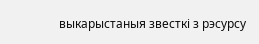выкарыстаныя звесткі з рэсурсу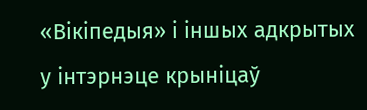«Вікіпедыя» і іншых адкрытых у інтэрнэце крыніцаў